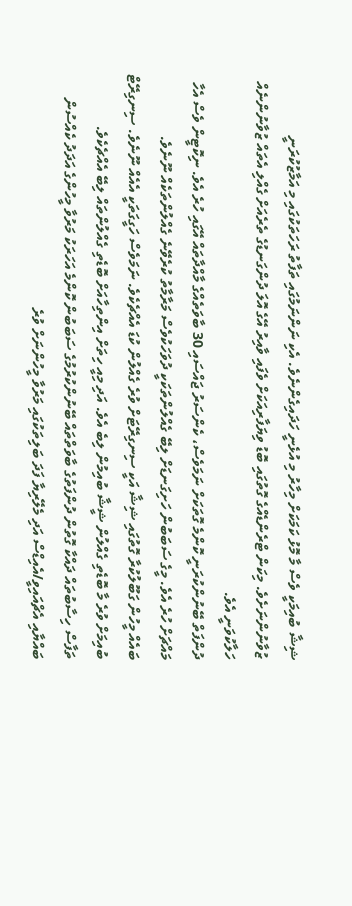ޝިޝާ ބުއިމަކީ ވެސް މާ މޮޅު ކަމަކަށް މިހާރު މި އުޅެނީ ހަދައިގެންނެވެ. އެކި ނަންނަމުގައި ތަފާތު ރަހަތަކުގައި މި އަމާޒުކުރަނީ ޒުވާނުންނަށެވެ. މިކަން ޓްރެންޑެއްގެ ގޮތުގައި ބޮޑު ވިޔަފާރިއަކަށް ވެފައި ވާއިރު އޭގެ އޮލަ ދުންގަނޑުގެ ތެރެއަށް ގެއްލި އެތައް ޒުވާނުންނެއް ހަލާކުވަނީ އެވެ.
ދުންފަތް ބޭނުންކުރަނީ ކޮންމެ ގޮތަކަށް ނަމަވެސް، ކެންސަރު ޖައްސައި 30 ބާވަތެއްގެ މާއްދާތައް އޭގައި ހުރެ އެވެ. ނިކޮޓީން ވެސް އެހާ މައްޗަށް ހުރެ އެވެ. މީގެ ސަބަބުން ހަށިގަނޑަށް ލިބޭ ގެއްލުންތަކަކީ ދުވަހަކުވެސް މަރާމާތު ކުރެވޭނެ ގެއްލުންތަކެއް ނޫނެވެ.
ބައެއް މީހުން ގަބޫލުކުރާ ގޮތުގައި ޝިޝާ އަކީ ސިނގިރޭޓަށް ވުރެ ގެއްލުން ކުޑަ އެއްޗެކެވެ. ނަމަވެސް ހަގީގަތަކީ އެއެއް ނޫނެވެ. ސިނގިރޭޓް ބުއިމަށް ވުރެ މާ ބޮޑެތި ގެއްލުން ޝީޝާ ބުއިމުން ލިބެ އެވެ. އަދި މިއީ ހިތަށް އިންތިހާއަށް ބޮޑެތި ގެއްލުންތައް ލިބޭ އެއްޗެކެވެ.
ތަފާސް ހިސާބުތައް ދައްކާ ގޮތުން ދުންފަތުގެ ބާވަތްތައް ބޭނުންކުރުމުގެ ސަބަބުން ކޮންމެ އަހަރަކު މަރުވާ މީހުންގެ އަދަދު ކެއްސުން ބައްޔާއި އެޗްއައިވީ/އެއިޑްސް އަދި މެލޭރިޔާ ފަދަ ބަލިތަކުގައި މަރުވާ މީހުންނަށް ވުރެ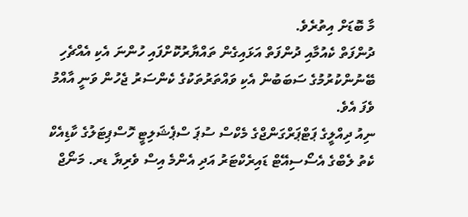މާ ބޮޑަށް އިތުރެވެ.
ދުންފަތް ކެއުމާއި ދުންފަތް އަޅައިގެން ތައްޔާރުކޮށްފައި ހުންނަ އެކި އެއްޗެހި ބޭނުންކުރުމުގެ ސަބަބުން އެކި ވައްތަރުތަކުގެ ކެންސަރު ޖެހުން ވަނީ އާއްމު ވެފަ އެވެ.
ނިއު ދިއްލީގެ ޕަޓްޕަރްގަންޖްގެ މެކްސް ސުޕަ ސްޕެޝަލިޓީ ހޮސްޕިޓަލުގެ ކާޑިއެކް ކެތު ލެބްގެ އެސޯސިއޭޓް ޑައިރެކްޓަރު އަދި އެންމެ އިސް ވެރިޔާ ޑރ. މަނޯޖް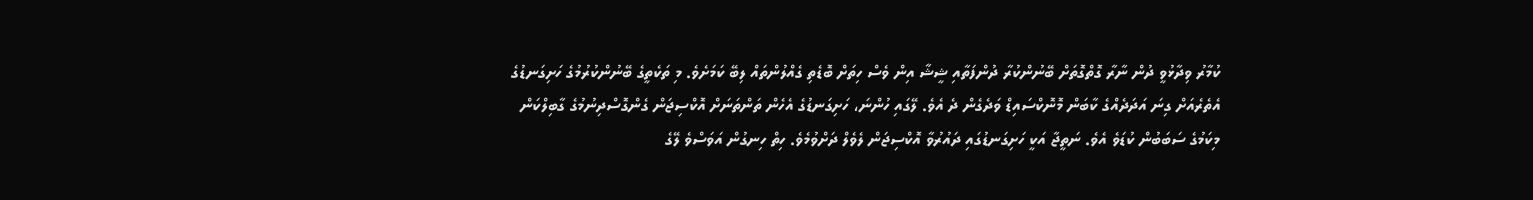ކުމާރު ވިދާޅުވީ ދުން ނާރާ ގޮތްގޮތަށް ބޭނުންކުރާ ދުންފަތާއި ޝީޝާ އިން ވެސް ހިތަށް ބޮޑެތި ގެއްލުންތައް ލިބޭ ކަމަށެވެ. މި ތަކެތީގެ ބޭނުންކުރުމުގެ ހަށިގަނޑުގެ އެތެރެއަށް ގިނަ އަދަދެއްގެ ކާބަން މޮނޮކްސައިޑް ވަދެގެން ދެ އެވެ. ލޭގައި ހުންނަ، ހަށިގަނޑުގެ އެހެން ތަންތަނަށް އޮކްސިޖަން ގެންގޮސްދިނުމުގެ ގާބިލްކަން މިކަމުގެ ސަބަބުން ކުޑަވެ އެވެ. ނަތީޖާ އަކީ ހަށިގަނޑުގައި ދައުރުވާ އޮކްސިޖަން ލެވެލް ދަށްވުމެވެ. ހިތް ހިނގުން އަވަސްވެ ލޭގެ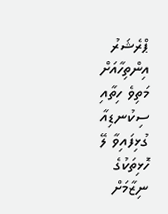ޕްރެޝަރު އިންތިހާއަށް މަތިވެ ހިތާއި ސިކުނޑިއާ ގުޅިފައިވާ ލޭ ހޮޅިތަކުގެ ނިޒާމަށް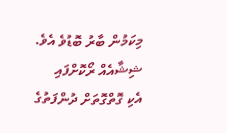މިކަމުން ބާރު ބޮޑުވެ އެވެ.
ޝިޝާއެއް ރޯކޮށްފައި
އެކި ގޮތްގޮތަށް ދުންފަތުގެ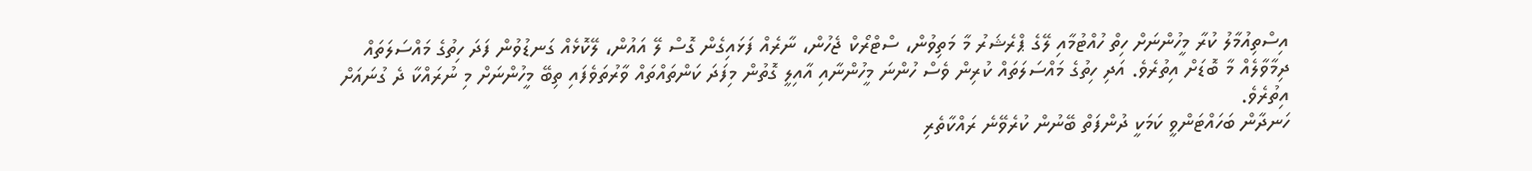އިސްތިއުމާލު ކުރާ މީހުންނަށް ހިތް ހުއްޓުމާއި ލޭގެ ޕްރެޝަރު މާ މަތިވުން، ސްޓްރޯކް ޖެހުން، ނާރެއް ފަޅައިގެން ގޮސް ލޭ އައުން، ލޭކޮޅެއް ގަނޑުވުން ފަދަ ހިތުގެ މައްސަލަތައް ދިމާވާލެއް މާ ބޮޑަށް އިތުރެވެ. އަދި ހިތުގެ މައްސަލަތައް ކުރިން ވެސް ހުންނަ މީހުންނާއި އާއިލީ ގޮތުން މިފަދަ ކަންތައްތައް ވާރުތަވެފައި ތިބޭ މީހުންނަށް މި ނުރައްކާ ދެ ގުނައަށް އިތުރެވެ.
ހަނދާން ބަހައްޓަންވީ ކަމަކީ ދުންފަތް ބޭނުން ކުރެވޭނެ ރައްކާތެރި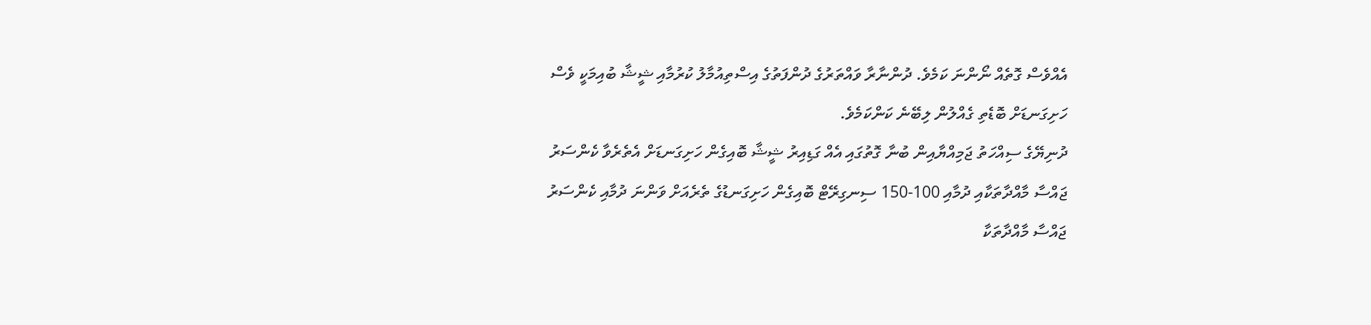އެއްވެސް ގޮތެއް ނޯންނަ ކަމެވެ. ދުންނާރާ ވައްތަރުގެ ދުންފަތުގެ އިސްތިއުމާލު ކުރުމާއި ޝީޝާ ބުއިމަކީ ވެސް ހަށިގަނޑަށް ބޮޑެތި ގެއްލުން ލިބޭނެ ކަންކަމެވެ.
ދުނިޔޭގެ ސިއްހަތު ޖަމިއްޔާއިން ބުނާ ގޮތުގައި އެއް ގަޑިއިރު ޝީޝާ ބޮއިގެން ހަށިގަނޑަށް އެތެރެވާ ކެންސަރު ޖައްސާ މާއްދާތަކާއި ދުމާއި 100-150 ސިނގިރޭޓް ބޮއިގެން ހަށިގަނޑުގެ ތެރެއަށް ވަންނަ ދުމާއި ކެންސަރު ޖައްސާ މާއްދާތަކާ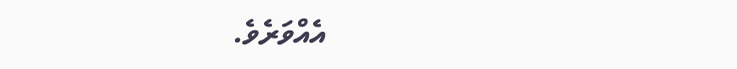އެއްވަރެވެ.